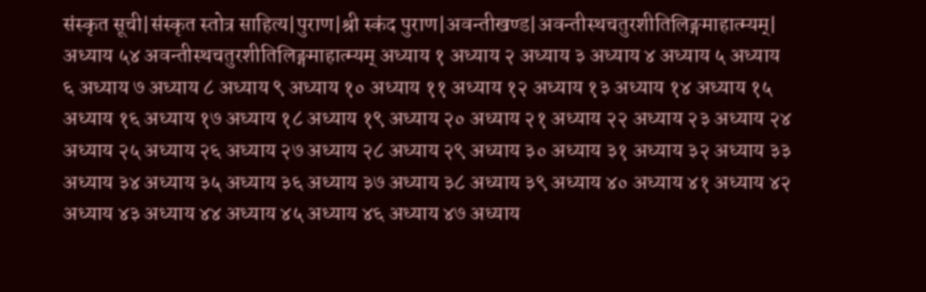संस्कृत सूची|संस्कृत स्तोत्र साहित्य|पुराण|श्री स्कंद पुराण|अवन्तीखण्ड|अवन्तीस्थचतुरशीतिलिङ्गमाहात्म्यम्| अध्याय ५४ अवन्तीस्थचतुरशीतिलिङ्गमाहात्म्यम् अध्याय १ अध्याय २ अध्याय ३ अध्याय ४ अध्याय ५ अध्याय ६ अध्याय ७ अध्याय ८ अध्याय ९ अध्याय १० अध्याय ११ अध्याय १२ अध्याय १३ अध्याय १४ अध्याय १५ अध्याय १६ अध्याय १७ अध्याय १८ अध्याय १९ अध्याय २० अध्याय २१ अध्याय २२ अध्याय २३ अध्याय २४ अध्याय २५ अध्याय २६ अध्याय २७ अध्याय २८ अध्याय २९ अध्याय ३० अध्याय ३१ अध्याय ३२ अध्याय ३३ अध्याय ३४ अध्याय ३५ अध्याय ३६ अध्याय ३७ अध्याय ३८ अध्याय ३९ अध्याय ४० अध्याय ४१ अध्याय ४२ अध्याय ४३ अध्याय ४४ अध्याय ४५ अध्याय ४६ अध्याय ४७ अध्याय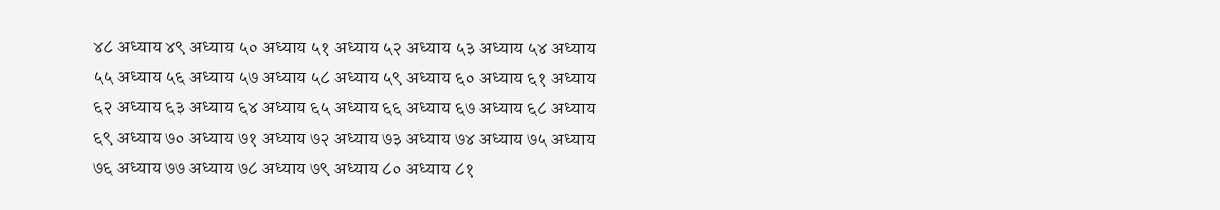४८ अध्याय ४९ अध्याय ५० अध्याय ५१ अध्याय ५२ अध्याय ५३ अध्याय ५४ अध्याय ५५ अध्याय ५६ अध्याय ५७ अध्याय ५८ अध्याय ५९ अध्याय ६० अध्याय ६१ अध्याय ६२ अध्याय ६३ अध्याय ६४ अध्याय ६५ अध्याय ६६ अध्याय ६७ अध्याय ६८ अध्याय ६९ अध्याय ७० अध्याय ७१ अध्याय ७२ अध्याय ७३ अध्याय ७४ अध्याय ७५ अध्याय ७६ अध्याय ७७ अध्याय ७८ अध्याय ७९ अध्याय ८० अध्याय ८१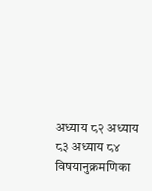अध्याय ८२ अध्याय ८३ अध्याय ८४ विषयानुक्रमणिका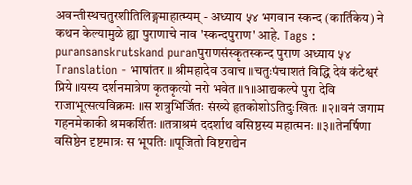अवन्तीस्थचतुरशीतिलिङ्गमाहात्म्यम् - अध्याय ५४ भगवान स्कन्द (कार्तिकेय) ने कथन केल्यामुळे ह्या पुराणाचे नाव 'स्कन्दपुराण' आहे. Tags : puransanskrutskand puranपुराणसंस्कृतस्कन्द पुराण अध्याय ५४ Translation - भाषांतर ॥ श्रीमहादेव उवाच ॥चतुःपंचाशतं विद्धि देवं कंटेश्वरं प्रिये ॥यस्य दर्शनमात्रेण कृतकृत्यो नरो भवेत ॥१॥आद्यकल्पे पुरा देवि राजाभूत्सत्यविक्रमः ॥स शत्रुभिर्जितः संख्ये हृतकोशोऽतिदुःखितः ॥२॥वनं जगाम गहनमेकाकी श्रमकर्शितः ॥तत्राश्रमं ददर्शाथ वसिष्ठस्य महात्मनः ॥३॥तेनर्षिणा वसिष्ठेन दृष्टमात्रः स भूपतिः ॥पूजितो विष्टराद्येन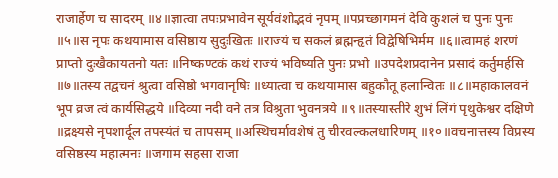राजार्हेण च सादरम् ॥४॥ज्ञात्वा तपःप्रभावेन सूर्यवंशोद्भवं नृपम् ॥पप्रच्छागमनं देवि कुशलं च पुनः पुनः ॥५॥स नृपः कथयामास वसिष्ठाय सुदुःखितः ॥राज्यं च सकलं ब्रह्मन्हृतं विद्वेषिभिर्मम ॥६॥त्वामहं शरणं प्राप्तो दुःखैकायतनो यतः ॥निष्कण्टकं कथं राज्यं भविष्यति पुनः प्रभो ॥उपदेशप्रदानेन प्रसादं कर्तुमर्हसि ॥७॥तस्य तद्वचनं श्रुत्वा वसिष्ठो भगवानृषिः ॥ध्यात्वा च कथयामास बहुकौतू हलान्वितः ॥८॥महाकालवनं भूप व्रज त्वं कार्यसिद्धये ॥दिव्या नदी वने तत्र विश्रुता भुवनत्रये ॥९॥तस्यास्तीरे शुभं लिंगं पृथुकेश्वर दक्षिणे ॥द्रक्ष्यसे नृपशार्दूल तपस्यंतं च तापसम् ॥अस्थिचर्मावशेषं तु चीरवल्कलधारिणम् ॥१०॥वचनात्तस्य विप्रस्य वसिष्ठस्य महात्मनः ॥जगाम सहसा राजा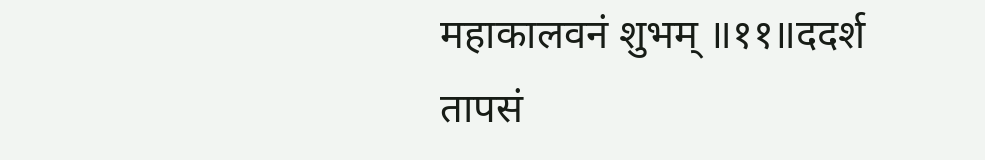महाकालवनं शुभम् ॥११॥ददर्श तापसं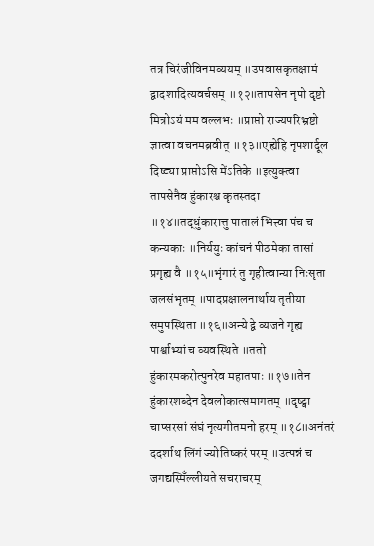तत्र चिरंजीविनमव्ययम् ॥उपवासकृतक्षामं द्वादशादित्यवर्चसम् ॥१२॥तापसेन नृपो दृष्टो मित्रोऽयं मम वल्लभः ॥प्राप्तो राज्यपरिभ्रष्टो ज्ञात्वा वचनमब्रवीत् ॥१३॥एह्येहि नृपशार्दूल दिष्ट्या प्राप्तोऽसि मेंऽतिके ॥इत्युक्त्वा तापसेनैव हुंकारश्च कृतस्तदा ॥१४॥तद्धुंकारात्तु पातालं भित्त्वा पंच च कन्यकाः ॥निर्ययुः कांचनं पीठमेका तासां प्रगृह्य वै ॥१५॥भृंगारं तु गृहीत्वान्या निःसृता जलसंभृतम् ॥पादप्रक्षालनार्थाय तृतीया समुपस्थिता ॥१६॥अन्ये द्वे व्यजने गृह्य पार्श्वाभ्यां च व्यवस्थिते ॥ततो हुंकारमकरोत्पुनरेव महातपाः ॥१७॥तेन हुंकारशब्देन देवलोकात्समागतम् ॥दृष्ट्वा चाप्सरसां संघं नृत्यगीतमनो हरम् ॥१८॥अनंतरं ददर्शाथ लिंगं ज्योतिष्करं परम् ॥उत्पन्नं च जगद्यस्मिँल्लीयते सचराचरम्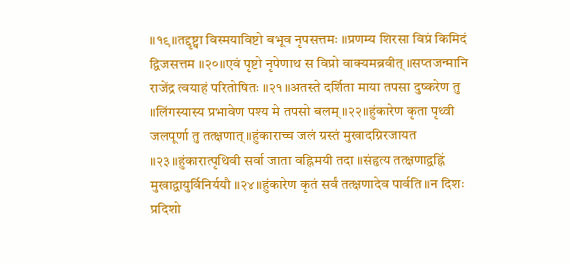॥१९॥तद्दृष्ट्वा विस्मयाविष्टो बभूव नृपसत्तमः ॥प्रणम्य शिरसा विप्रं किमिदं द्विजसत्तम ॥२०॥एवं पृष्टो नृपेणाथ स विप्रो वाक्यमब्रवीत् ॥सप्तजन्मानि राजेंद्र त्वयाहं परितोषितः ॥२१॥अतस्ते दर्शिता माया तपसा दुष्करेण तु ॥लिंगस्यास्य प्रभावेण पश्य मे तपसो बलम् ॥२२॥हुंकारेण कृता पृथ्वी जलपूर्णा तु तत्क्षणात् ॥हुंकाराच्च जलं ग्रस्तं मुखादग्निरजायत ॥२३॥हुंकारात्पृथिवी सर्वा जाता वह्निमयी तदा ॥संहृत्य तत्क्षणाद्वह्निं मुखाद्वायुर्विनिर्ययौ ॥२४॥हुंकारेण कृतं सर्वं तत्क्षणादेव पार्वति ॥न दिशः प्रदिशो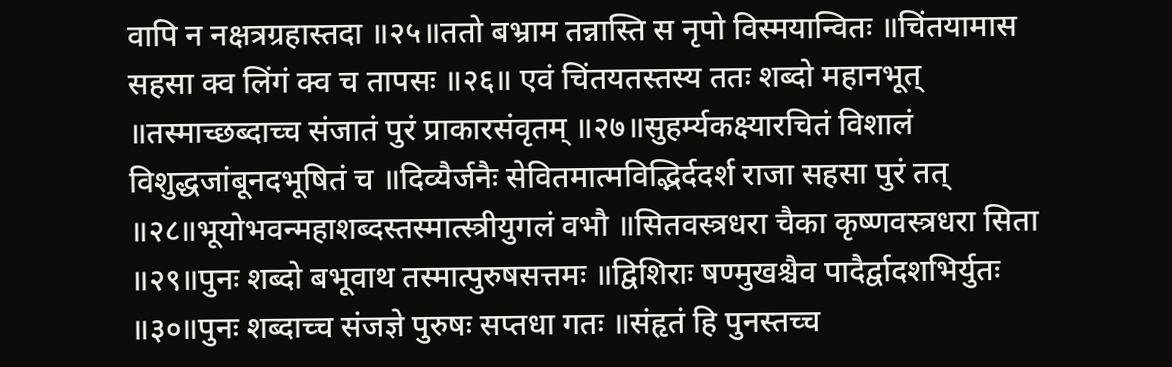वापि न नक्षत्रग्रहास्तदा ॥२५॥ततो बभ्राम तन्नास्ति स नृपो विस्मयान्वितः ॥चिंतयामास सहसा क्व लिंगं क्व च तापसः ॥२६॥ एवं चिंतयतस्तस्य ततः शब्दो महानभूत् ॥तस्माच्छब्दाच्च संजातं पुरं प्राकारसंवृतम् ॥२७॥सुहर्म्यकक्ष्यारचितं विशालं विशुद्धजांबूनदभूषितं च ॥दिव्यैर्जनैः सेवितमात्मविद्भिर्ददर्श राजा सहसा पुरं तत् ॥२८॥भूयोभवन्महाशब्दस्तस्मात्स्त्रीयुगलं वभौ ॥सितवस्त्रधरा चैका कृष्णवस्त्रधरा सिता ॥२९॥पुनः शब्दो बभूवाथ तस्मात्पुरुषसत्तमः ॥द्विशिराः षण्मुखश्चैव पादैर्द्वादशभिर्युतः ॥३०॥पुनः शब्दाच्च संजज्ञे पुरुषः सप्तधा गतः ॥संहृतं हि पुनस्तच्च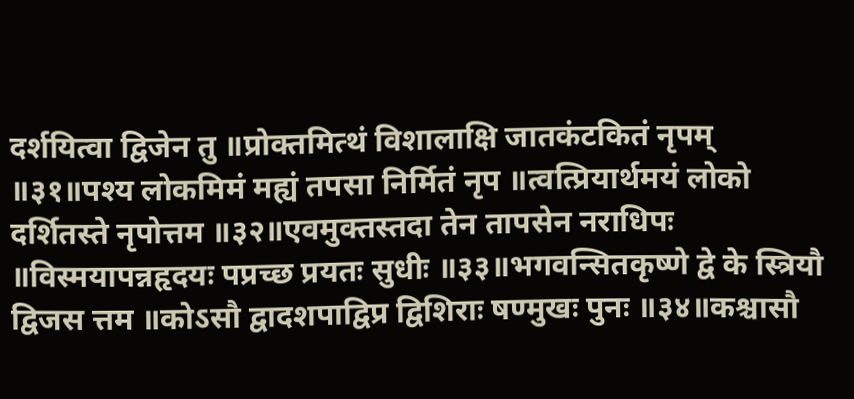दर्शयित्वा द्विजेन तु ॥प्रोक्तमित्थं विशालाक्षि जातकंटकितं नृपम् ॥३१॥पश्य लोकमिमं मह्यं तपसा निर्मितं नृप ॥त्वत्प्रियार्थमयं लोको दर्शितस्ते नृपोत्तम ॥३२॥एवमुक्तस्तदा तेन तापसेन नराधिपः ॥विस्मयापन्नहृदयः पप्रच्छ प्रयतः सुधीः ॥३३॥भगवन्सितकृष्णे द्वे के स्त्रियौ द्विजस त्तम ॥कोऽसौ द्वादशपाद्विप्र द्विशिराः षण्मुखः पुनः ॥३४॥कश्चासौ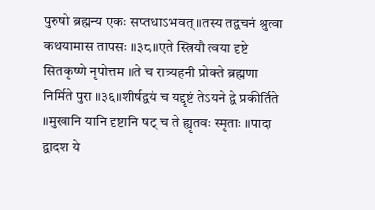पुरुषो ब्रह्मन्य एकः सप्तधाऽभवत् ॥तस्य तद्वचनं श्रुत्वा कथयामास तापसः ॥३८॥एते स्त्रियौ त्वया दृष्टे सितकृष्णे नृपोत्तम ॥ते च रात्र्यहनी प्रोक्ते ब्रह्मणा निर्मिते पुरा ॥३६॥शीर्षद्वयं च यद्दृष्टं तेऽयने द्वे प्रकीर्तिते ॥मुखानि यानि दृष्टानि षट् च ते ह्यृतवः स्मृताः ॥पादा द्वादश ये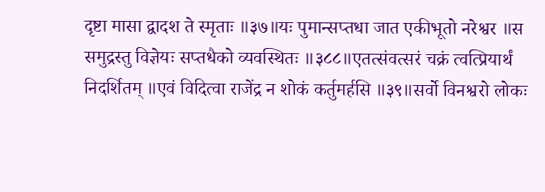दृष्टा मासा द्वादश ते स्मृताः ॥३७॥यः पुमान्सप्तधा जात एकीभूतो नरेश्वर ॥स समुद्रस्तु विज्ञेयः सप्तधैको व्यवस्थितः ॥३८८॥एतत्संवत्सरं चक्रं त्वत्प्रियार्थं निदर्शितम् ॥एवं विदित्वा राजेंद्र न शोकं कर्तुमर्हसि ॥३९॥सर्वो विनश्वरो लोकः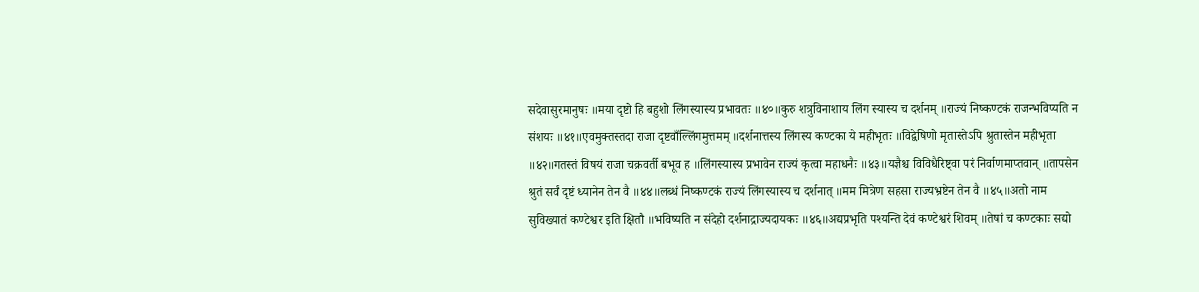सदेवासुरमानुषः ॥मया दृष्टो हि बहुशो लिंगस्यास्य प्रभावतः ॥४०॥कुरु शत्रुविनाशाय लिंग स्यास्य च दर्शनम् ॥राज्यं निष्कण्टकं राजन्भविप्यति न संशयः ॥४१॥एवमुक्तस्तदा राजा दृष्टवाँल्लिंगमुत्तमम् ॥दर्शनात्तस्य लिंगस्य कण्टका ये महीभृतः ॥विद्वेषिणो मृतास्तेऽपि श्रुतास्तेन महीभृता ॥४२॥गतस्तं विषयं राजा चक्रवर्ती बभूव ह ॥लिंगस्यास्य प्रभावेन राज्यं कृत्वा महाधनैः ॥४३॥यज्ञैश्च विविधैरिष्ट्वा परं निर्वाणमाप्तवान् ॥तापसेन श्रुतं सर्वं दृष्टं ध्यानेन तेन वै ॥४४॥लब्धं निष्कण्टकं राज्यं लिंगस्यास्य च दर्शनात् ॥मम मित्रेण सहसा राज्यभ्रष्टेन तेन वै ॥४५॥अतो नाम सुविख्यातं कण्टेश्वर इति क्षितौ ॥भविष्यति न संदेहो दर्शनाद्राज्यदायकः ॥४६॥अद्यप्रभृति पश्यन्ति देवं कण्टेश्वरं शिवम् ॥तेषां च कण्टकाः सद्यो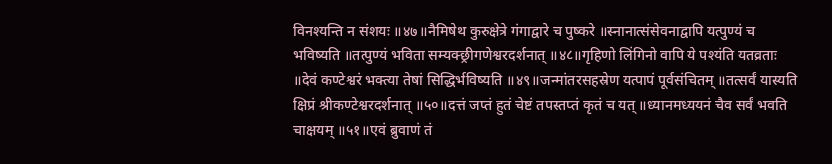विनश्यन्ति न संशयः ॥४७॥नैमिषेथ कुरुक्षेत्रे गंगाद्वारे च पुष्करे ॥स्नानात्संसेवनाद्वापि यत्पुण्यं च भविष्यति ॥तत्पुण्यं भविता सम्यक्छ्रीगणेश्वरदर्शनात् ॥४८॥गृहिणो लिंगिनो वापि ये पश्यंति यतव्रताः ॥देवं कण्टेश्वरं भक्त्या तेषां सिद्धिर्भविष्यति ॥४९॥जन्मांतरसहस्रेण यत्पापं पूर्वसंचितम् ॥तत्सर्वं यास्यति क्षिप्रं श्रीकण्टेश्वरदर्शनात् ॥५०॥दत्तं जप्तं हुतं चेष्टं तपस्तप्तं कृतं च यत् ॥ध्यानमध्ययनं चैव सर्वं भवति चाक्षयम् ॥५१॥एवं ब्रुवाणं तं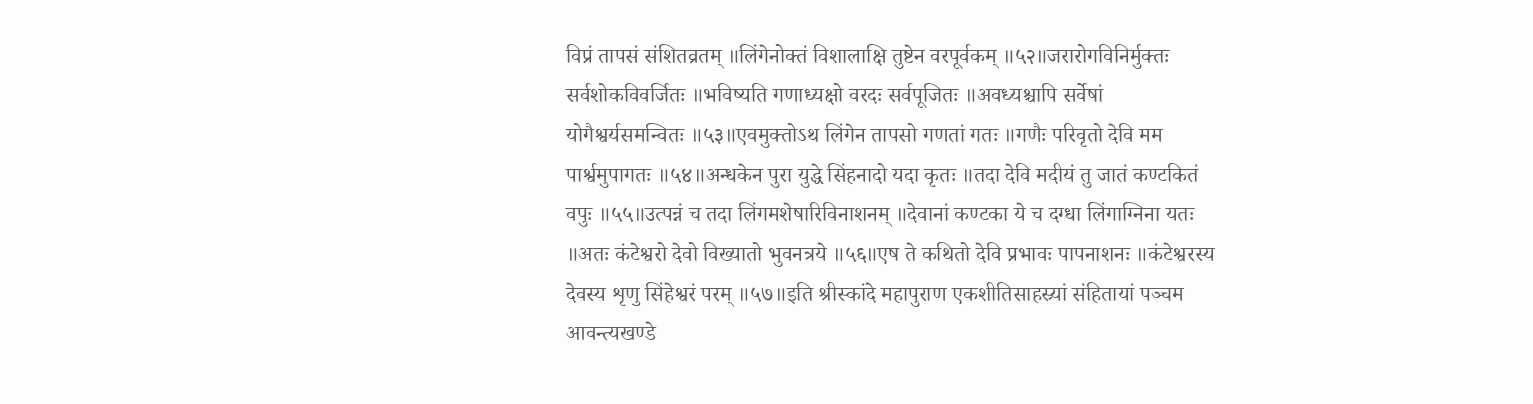विप्रं तापसं संशितव्रतम् ॥लिंगेनोक्तं विशालाक्षि तुष्टेन वरपूर्वकम् ॥५२॥जरारोगविनिर्मुक्तः सर्वशोकविवर्जितः ॥भविष्यति गणाध्यक्षो वरदः सर्वपूजितः ॥अवध्यश्चापि सर्वेषां योगैश्वर्यसमन्वितः ॥५३॥एवमुक्तोऽथ लिंगेन तापसो गणतां गतः ॥गणैः परिवृतो देवि मम पार्श्वमुपागतः ॥५४॥अन्धकेन पुरा युद्धे सिंहनादो यदा कृतः ॥तदा देवि मदीयं तु जातं कण्टकितं वपुः ॥५५॥उत्पन्नं च तदा लिंगमशेषारिविनाशनम् ॥देवानां कण्टका ये च दग्धा लिंगाग्निना यतः ॥अतः कंटेश्वरो देवो विख्यातो भुवनत्रये ॥५६॥एष ते कथितो देवि प्रभावः पापनाशनः ॥कंटेश्वरस्य देवस्य शृणु सिंहेश्वरं परम् ॥५७॥इति श्रीस्कांदे महापुराण एकशीतिसाहस्र्यां संहितायां पञ्चम आवन्त्यखण्डे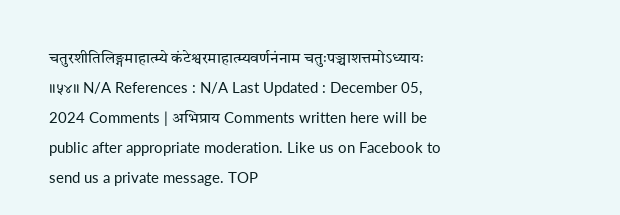चतुरशीतिलिङ्गमाहात्म्ये कंटेश्वरमाहात्म्यवर्णनंनाम चतुःपञ्चाशत्तमोऽध्यायः ॥५४॥ N/A References : N/A Last Updated : December 05, 2024 Comments | अभिप्राय Comments written here will be public after appropriate moderation. Like us on Facebook to send us a private message. TOP